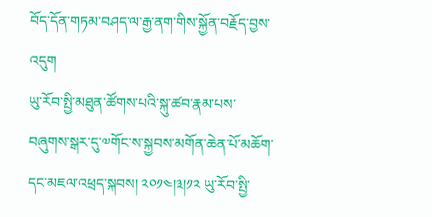བོད་དོན་གཏམ་བཤད་ལ་རྒྱ་ནག་གིས་སྐྱོན་བརྗོད་བྱས་འདུག
ཡུ་རོབ་སྤྱི་མཐུན་ཚོགས་པའི་སྐུ་ཚབ་རྣམ་པས་བཞུགས་སྒར་དུ་༧གོང་ས་སྐྱབས་མགོན་ཆེན་པོ་མཆོག་དང་མཇལ་འཕྲད་སྐབས། ༢༠༡༤།༣།༡༢ ཡུ་རོབ་སྤྱི་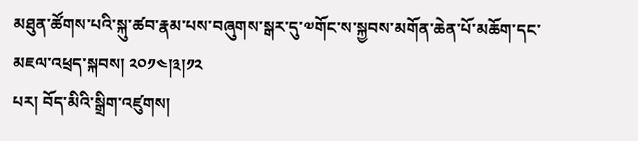མཐུན་ཚོགས་པའི་སྐུ་ཚབ་རྣམ་པས་བཞུགས་སྒར་དུ་༧གོང་ས་སྐྱབས་མགོན་ཆེན་པོ་མཆོག་དང་མཇལ་འཕྲད་སྐབས། ༢༠༡༤།༣།༡༢
པར། བོད་མིའི་སྒྲིག་འཛུགས།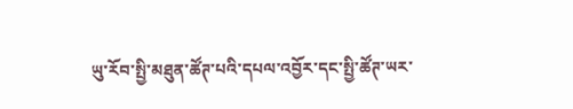ཡུ་རོབ་སྤྱི་མཐུན་ཚོཊ་པའི་དཔལ་འབྱོར་དང་སྤྱི་ཚོཊ་ཡར་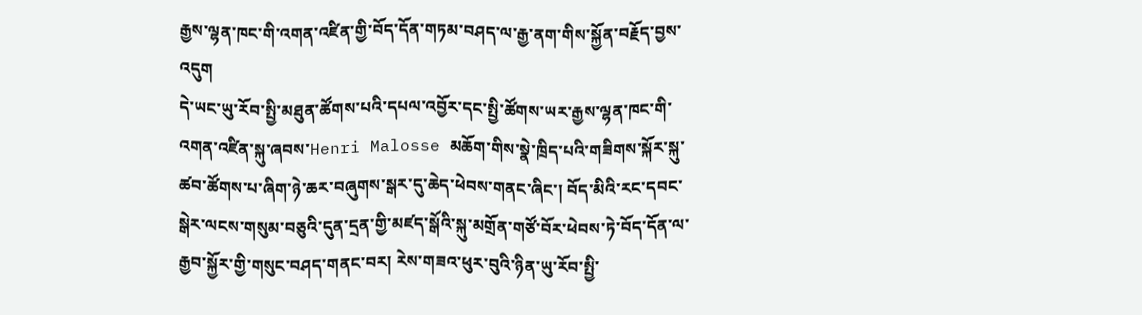རྒྱས་ལྷན་ཁང་གི་འགན་འཛིན་གྱི་བོད་དོན་གཏམ་བཤད་ལ་རྒྱ་ནག་གིས་སྐྱོན་བརྗོད་བྱས་འདུག
དེ་ཡང་ཡུ་རོབ་སྤྱི་མཐུན་ཚོགས་པའི་དཔལ་འབྱོར་དང་སྤྱི་ཚོགས་ཡར་རྒྱས་ལྷན་ཁང་གི་འགན་འཛིན་སྐུ་ཞབས་Henri Malosse མཆོག་གིས་སྣེ་ཁྲིད་པའི་གཟིགས་སྐོར་སྐུ་ཚབ་ཚོགས་པ་ཞིག་ཉེ་ཆར་བཞུགས་སྒར་དུ་ཆེད་ཕེབས་གནང་ཞིང་། བོད་མིའི་རང་དབང་སྒེར་ལངས་གསུམ་བཅུའི་དུན་དྲན་གྱི་མཛད་སྒོའི་སྐུ་མགྲོན་གཙོ་བོར་ཕེབས་ཏེ་བོད་དོན་ལ་རྒྱབ་སྐྱོར་གྱི་གསུང་བཤད་གནང་བར། རེས་གཟའ་ཕུར་བུའི་ཉིན་ཡུ་རོབ་སྤྱི་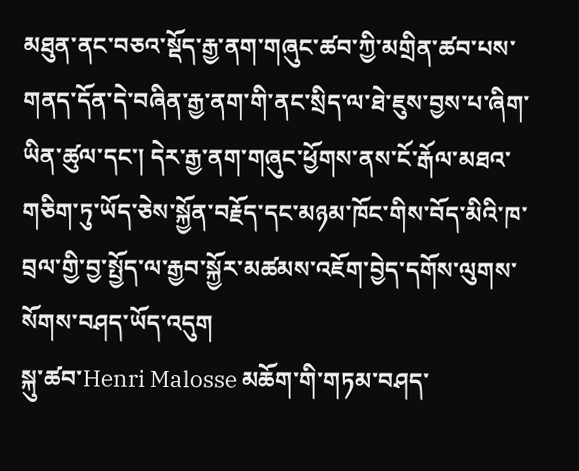མཐུན་ནང་བཅའ་སྡོད་རྒྱ་ནག་གཞུང་ཚབ་ཀྱི་མགྲིན་ཚབ་པས་གནད་དོན་དེ་བཞིན་རྒྱ་ནག་གི་ནང་སྲིད་ལ་ཐེ་ཇུས་བྱས་པ་ཞིག་ཡིན་ཚུལ་དང་། དེར་རྒྱ་ནག་གཞུང་ཕྱོགས་ནས་ངོ་རྒོལ་མཐའ་གཅིག་ཏུ་ཡོད་ཅེས་སྐྱོན་བརྗོད་དང་མཉམ་ཁོང་གིས་བོད་མིའི་ཁ་བྲལ་གྱི་བྱ་སྤྱོད་ལ་རྒྱབ་སྐྱོར་མཚམས་འཇོག་བྱེད་དགོས་ལུགས་སོགས་བཤད་ཡོད་འདུག
སྐུ་ཚབ་Henri Malosse མཆོག་གི་གཏམ་བཤད་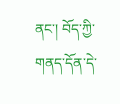ནང་། བོད་ཀྱི་གནད་དོན་དེ་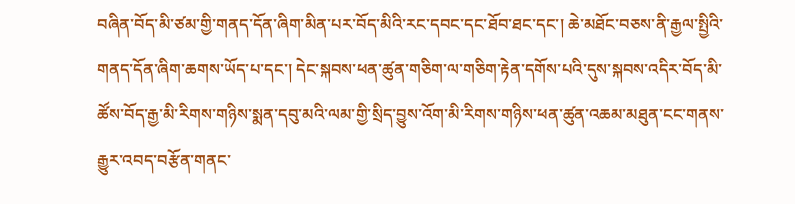བཞིན་བོད་མི་ཙམ་གྱི་གནད་དོན་ཞིག་མིན་པར་བོད་མིའི་རང་དབང་དང་ཐོབ་ཐང་དང་། ཆེ་མཐོང་བཅས་ནི་རྒྱལ་སྤྱིའི་གནད་དོན་ཞིག་ཆགས་ཡོད་པ་དང་། དེང་སྐབས་ཕན་ཚུན་གཅིག་ལ་གཅིག་རྟེན་དགོས་པའི་དུས་སྐབས་འདིར་བོད་མི་ཚོས་བོད་རྒྱ་མི་རིགས་གཉིས་སྨན་དབུ་མའི་ལམ་གྱི་སྲིད་བྱུས་འོག་མི་རིགས་གཉིས་ཕན་ཚུན་འཆམ་མཐུན་ངང་གནས་རྒྱུར་འབད་བརྩོན་གནང་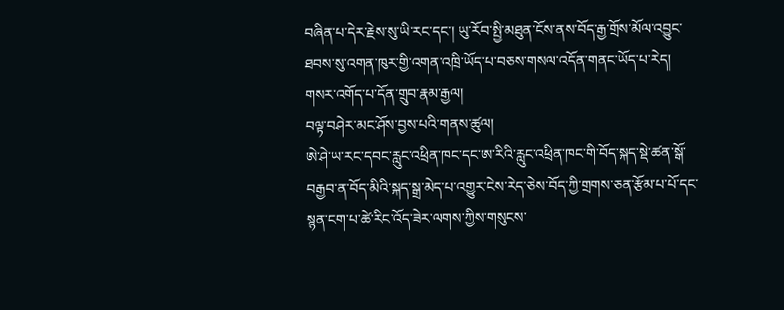བཞིན་པ་དེར་རྗེས་སུ་ཡི་རང་དང་། ཡུ་རོབ་སྤྱི་མཐུན་ངོས་ནས་བོད་རྒྱ་གྲོས་མོལ་འབྱུང་ཐབས་སུ་འགན་ཁུར་གྱི་འགན་འཁྲི་ཡོད་པ་བཅས་གསལ་འདོན་གནང་ཡོད་པ་རེད།
གསར་འགོད་པ་དོན་གྲུབ་རྣམ་རྒྱལ།
བལྟ་བཤེར་མང་ཤོས་བྱས་པའི་གནས་ཚུལ།
ཨེ་ཤེ་ཡ་རང་དབང་རླུང་འཕྲིན་ཁང་དང་ཨ་རིའི་རླུང་འཕྲིན་ཁང་གི་བོད་སྐད་སྡེ་ཚན་སྒོ་བརྒྱབ་ན་བོད་མིའི་སྐད་སྒྲ་མེད་པ་འགྱུར་ངེས་རེད་ཅེས་བོད་ཀྱི་གྲགས་ཅན་རྩོམ་པ་པོ་དང་སྙན་ངག་པ་ཚེ་རིང་འོད་ཟེར་ལགས་ཀྱིས་གསུངས་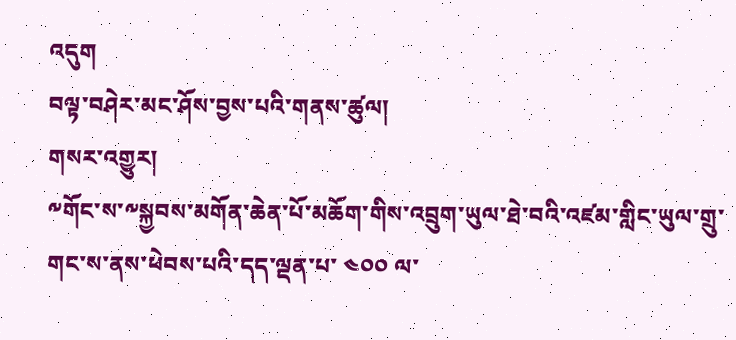འདུག
བལྟ་བཤེར་མང་ཤོས་བྱས་པའི་གནས་ཚུལ།
གསར་འགྱུར།
༸གོང་ས་༸སྐྱབས་མགོན་ཆེན་པོ་མཆོག་གིས་འབྲུག་ཡུལ་ཐེ་བའི་འཛམ་གླིང་ཡུལ་གྲུ་གང་ས་ནས་ཕེབས་པའི་དད་ལྡན་པ་ ༤༠༠ ལ་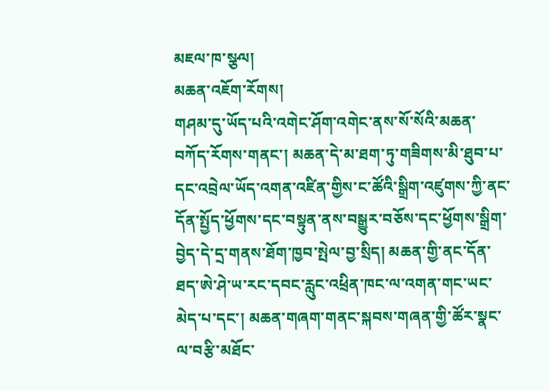མཇལ་ཁ་སྩལ།
མཆན་འཇོག་རོགས།
གཤམ་དུ་ཡོད་པའི་འགེང་ཤོག་འགེང་ནས་སོ་སོའི་མཆན་བཀོད་རོགས་གནང་། མཆན་དེ་མ་ཐག་ཏུ་གཟིགས་མི་ཐུབ་པ་དང་འབྲེལ་ཡོད་འགན་འཛིན་གྱིས་ང་ཚོའི་སྒྲིག་འཛུགས་ཀྱི་ནང་དོན་སྤྱོད་ཕྱོགས་དང་བསྟུན་ནས་བསྒྱུར་བཅོས་དང་ཕྱོགས་སྒྲིག་བྱེད་དེ་དྲ་གནས་ཐོག་ཁྱབ་སྤེལ་བྱ་སྲིད། མཆན་གྱི་ནང་དོན་ཐད་ཨེ་ཤེ་ཡ་རང་དབང་རླུང་འཕྲིན་ཁང་ལ་འགན་གང་ཡང་མེད་པ་དང་། མཆན་གཞག་གནང་སྐབས་གཞན་གྱི་ཚོར་སྣང་ལ་བརྩི་མཐོང་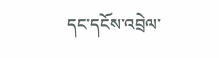དང་དངོས་འབྲེལ་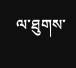ལ་ཐུགས་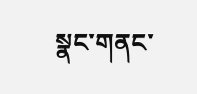སྣང་གནང་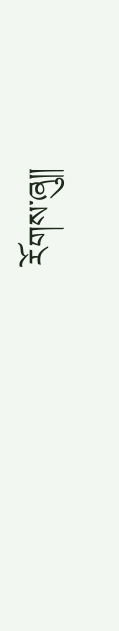རོགས་ཞུ༎